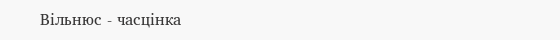Вільнюс - часцінка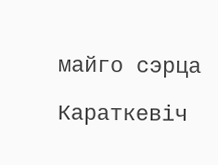майго сэрца

Караткевіч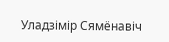Уладзімір Сямёнавіч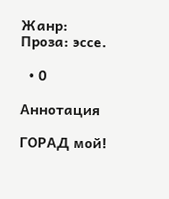Жанр:  Проза: эссе.

  • 0

Аннотация

ГОРАД мой!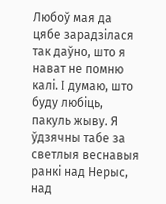Любоў мая да цябе зарадзiлася так даўно, што я нават не помню калi. I думаю, што буду любiць, пакуль жыву. Я ўдзячны табе за светлыя веснавыя ранкi над Нерыс, над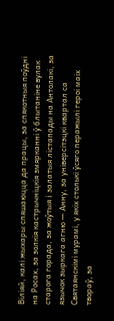Вiлiяй, калi жыхары спяшаюцца да працы, за спякотныя поўднi на Росах, за золкiя кастрычнiцкiя змярканнi ў блытанiне вулак старога горада, за жоўтыя i залатыя лiстапады на Антолакi, за язычок зыркага агню — Анну, за унiверсiтэцкi квартал са Святаянскiмi мурамi, у якiх столькi ўсяго перажылi героi маiх твораў, за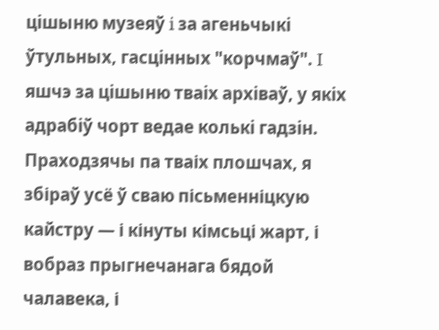цiшыню музеяў i за агеньчыкi ўтульных, гасцiнных "корчмаў". I яшчэ за цiшыню тваiх архiваў, у якiх адрабiў чорт ведае колькi гадзiн. Праходзячы па тваіх плошчах, я збіраў усё ў сваю пісьменніцкую кайстру — і кінуты кімсьці жарт, і вобраз прыгнечанага бядой чалавека, і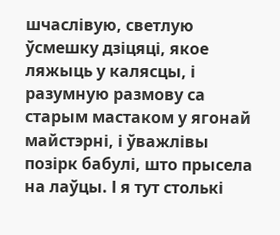шчаслівую, светлую ўсмешку дзіцяці, якое ляжыць у калясцы, і разумную размову са старым мастаком у ягонай майстэрні, і ўважлівы позірк бабулі, што прысела на лаўцы. І я тут столькі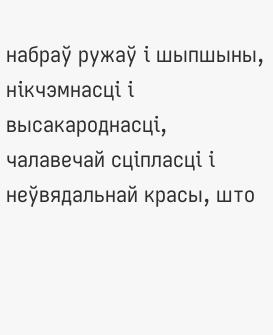набраў ружаў і шыпшыны, нікчэмнасці і высакароднасці, чалавечай сціпласці і неўвядальнай красы, што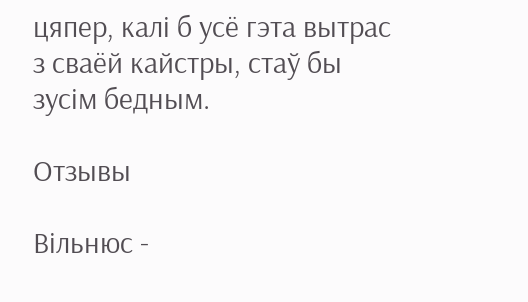цяпер, калі б усё гэта вытрас з сваёй кайстры, стаў бы зусім бедным.

Отзывы

Вільнюс -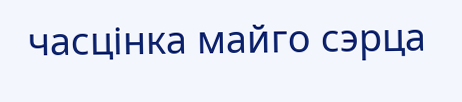часцінка майго сэрца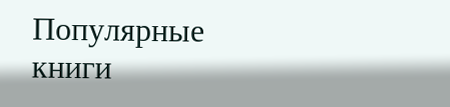Популярные книги